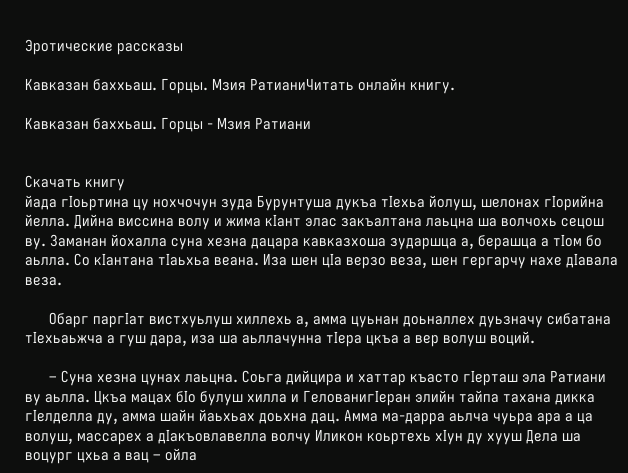Эротические рассказы

Кавказан баххьаш. Горцы. Мзия РатианиЧитать онлайн книгу.

Кавказан баххьаш. Горцы - Мзия Ратиани


Скачать книгу
йада гIоьртина цу нохчочун зуда Бурунтуша дукъа тIехьа йолуш, шелонах гIорийна йелла. Дийна виссина волу и жима кIант элас закъалтана лаьцна ша волчохь сецош ву. Заманан йохалла суна хезна дацара кавказхоша зударшца а, берашца а тIом бо аьлла. Со кIантана тIаьхьа веана. Иза шен цIа верзо веза, шен гергарчу нахе дIавала веза.

      Обарг паргIат вистхуьлуш хиллехь а, амма цуьнан доьналлех дуьзначу сибатана тIехьаьжча а гуш дара, иза ша аьллачунна тIера цкъа а вер волуш воций.

      – Суна хезна цунах лаьцна. Соьга дийцира и хаттар къасто гIерташ эла Ратиани ву аьлла. Цкъа мацах бIо булуш хилла и ГелованигIеран элийн тайпа тахана дикка гIелделла ду, амма шайн йаьхьах доьхна дац. Амма ма-дарра аьлча чуьра ара а ца волуш, массарех а дIакъовлавелла волчу Иликон коьртехь хIун ду хууш Дела ша воцург цхьа а вац – ойла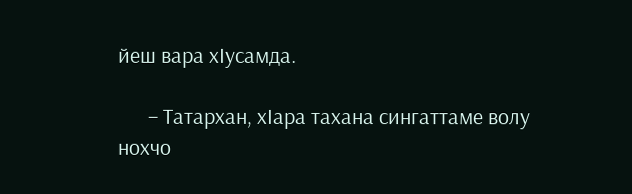йеш вара хIусамда.

      – Татархан, хIара тахана сингаттаме волу нохчо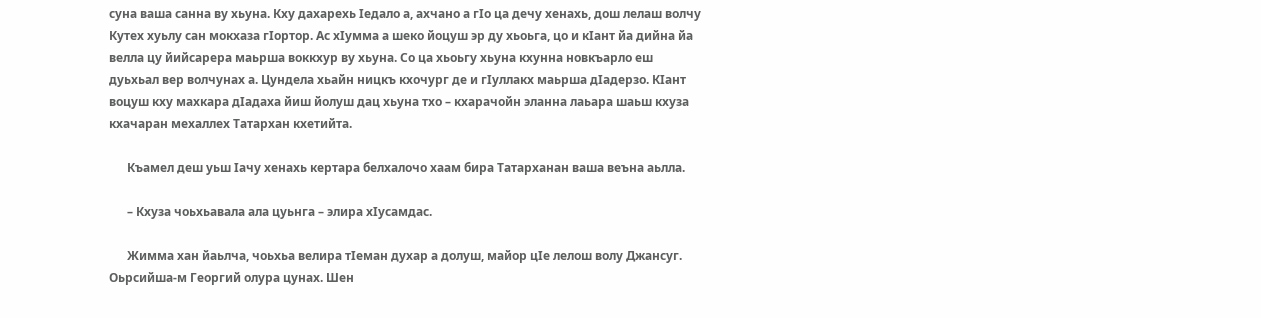суна ваша санна ву хьуна. Кху дахарехь Iедало а, ахчано а гIо ца дечу хенахь, дош лелаш волчу Кутех хуьлу сан мокхаза гIортор. Ас хIумма а шеко йоцуш эр ду хьоьга, цо и кIант йа дийна йа велла цу йийсарера маьрша воккхур ву хьуна. Со ца хьоьгу хьуна кхунна новкъарло еш дуьхьал вер волчунах а. Цундела хьайн ницкъ кхочург де и гIуллакх маьрша дIадерзо. КIант воцуш кху махкара дIадаха йиш йолуш дац хьуна тхо – кхарачойн эланна лаьара шаьш кхуза кхачаран мехаллех Татархан кхетийта.

      Къамел деш уьш Iачу хенахь кертара белхалочо хаам бира Татарханан ваша веъна аьлла.

      – Кхуза чоьхьавала ала цуьнга – элира хIусамдас.

      Жимма хан йаьлча, чоьхьа велира тIеман духар а долуш, майор цIе лелош волу Джансуг. Оьрсийша-м Георгий олура цунах. Шен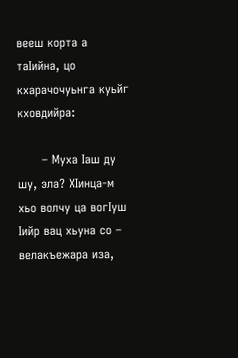вееш корта а таIийна, цо кхарачочуьнга куьйг кховдийра:

      – Муха Iаш ду шу, эла? ХIинца-м хьо волчу ца вогIуш Iийр вац хьуна со – велакъежара иза,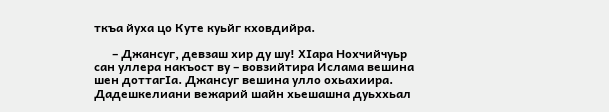ткъа йуха цо Куте куьйг кховдийра.

      – Джансуг, девзаш хир ду шу! ХIара Нохчийчуьр сан уллера накъост ву – вовзийтира Ислама вешина шен доттагIа. Джансуг вешина улло охьахиира. Дадешкелиани вежарий шайн хьешашна дуьххьал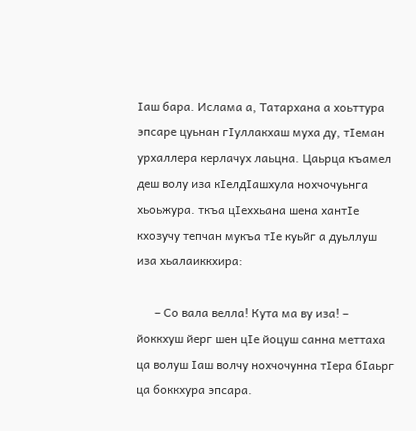Iаш бара. Ислама а, Татархана а хоьттура эпсаре цуьнан гIуллакхаш муха ду, тIеман урхаллера керлачух лаьцна. Цаьрца къамел деш волу иза кӀелдӀашхула нохчочуьнга хьоьжура. ткъа цIеххьана шена хантIе кхозучу тепчан мукъа тIе куьйг а дуьллуш иза хьалаиккхира:

      – Со вала велла! Кута ма ву иза! – йоккхуш йерг шен цIе йоцуш санна меттаха ца волуш Iаш волчу нохчочунна тIера бIаьрг ца боккхура эпсара.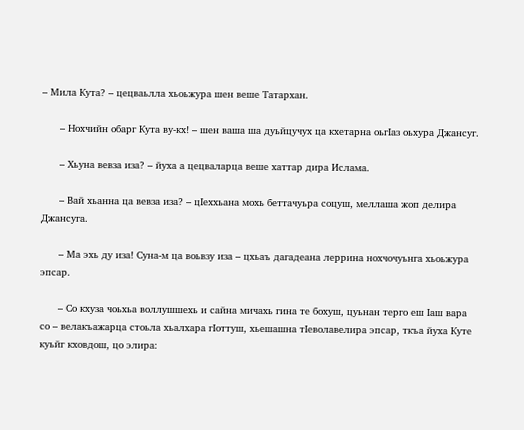– Мила Кута? – цецваьлла хьоьжура шен веше Татархан.

      – Нохчийн обарг Кута ву-кх! – шен ваша ша дуьйцучух ца кхетарна оьгIаз оьхура Джансуг.

      – Хьуна вевза иза? – йуха а цецваларца веше хаттар дира Ислама.

      – Вай хьанна ца вевза иза? – цIеххьана мохь беттачуьра соцуш, меллаша жоп делира Джансуга.

      – Ма эхь ду иза! Суна-м ца воьвзу иза – цхьаъ дагадеана леррина нохчочуьнга хьоьжура эпсар.

      – Со кхуза чоьхьа воллушшехь и сайна мичахь гина те бохуш, цуьнан терго еш Iаш вара со – велакъажарца стоьла хьалхара гIоттуш, хьешашна тIеволавелира эпсар, ткъа йуха Куте куьйг кховдош, цо элира: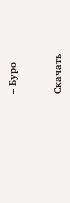– Буро


Скачать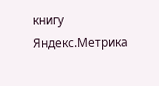книгу
Яндекс.Метрика